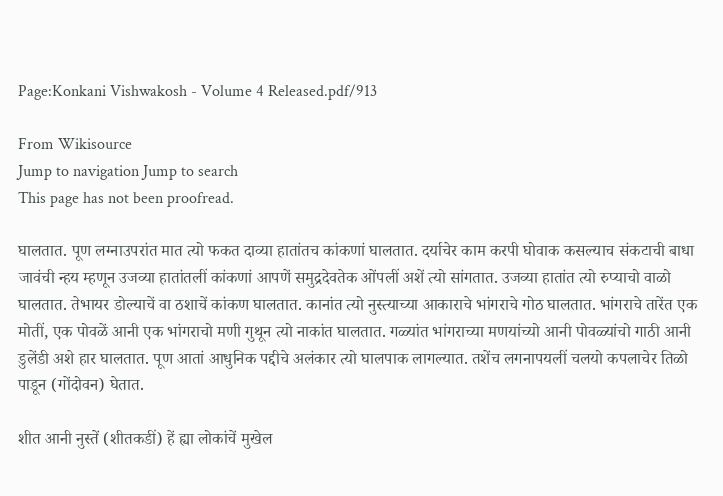Page:Konkani Vishwakosh - Volume 4 Released.pdf/913

From Wikisource
Jump to navigation Jump to search
This page has not been proofread.

घालतात. पूण लग्नाउपरांत मात त्यो फकत दाव्या हातांतच कांकणां घालतात. दर्याचेर काम करपी घोवाक कसल्याच संकटाची बाधा जावंची न्हय म्हणून उजव्या हातांतलीं कांकणां आपणें समुद्रदेवतेक ओंपलीं अशें त्यो सांगतात. उजव्या हातांत त्यो रुप्याचो वाळो घालतात. तेभायर डोल्याचें वा ठशाचें कांकण घालतात. कानांत त्यो नुस्त्याच्या आकाराचे भांगराचे गोठ घालतात. भांगराचे तारेंत एक मोतीं, एक पोवळें आनी एक भांगराचो मणी गुथून त्यो नाकांत घालतात. गळ्यांत भांगराच्या मणयांच्यो आनी पोवळ्यांचो गाठी आनी डुलेंडी अशे हार घालतात. पूण आतां आधुनिक पद्दीचे अलंकार त्यो घालपाक लागल्यात. तशेंच लगनापयलीं चलयो कपलाचेर तिळो पाडून (गोंदोवन) घेतात.

शीत आनी नुस्तें (शीतकडीं) हें ह्या लोकांचें मुखेल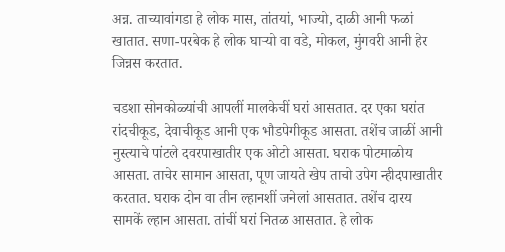अन्न. ताच्यावांगडा हे लोक मास, तांतयां, भाज्यो, दाळी आनी फळां खातात. सणा-परबेक हे लोक घाऱ्यो वा वडे, मोकल, मुंगवरी आनी हेर जिन्नस करतात.

चडशा सोनकोळ्यांची आपलीं मालकेचीं घरां आसतात. दर एका घरांत रांदचीकूड, देवाचीकूड आनी एक भौडपेगीकूड आसता. तशेंच जाळीं आनी नुस्त्याचे पांटले दवरपाखातीर एक ओटो आसता. घराक पोटमाळोय आसता. ताचेर सामान आसता, पूण जायते खेप ताचो उपेग न्हीदपाखातीर करतात. घराक दोन वा तीन ल्हानशीं जनेलां आसतात. तशेंच दारय सामकें ल्हान आसता. तांचीं घरां नितळ आसतात. हे लोक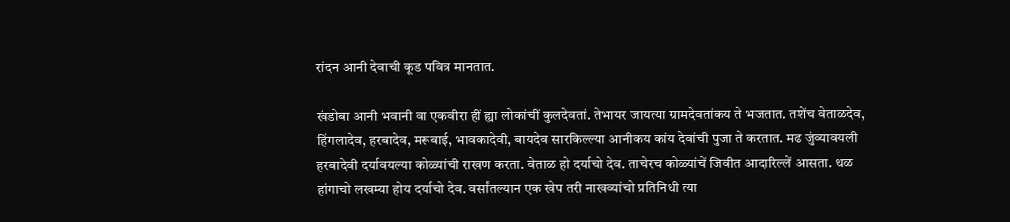रांदन आनी देवाची कूड पवित्र मानतात.

खंडोबा आनी भवानी वा एकवीरा हीं ह्या लोकांचीं कुलदेवतां. तेभायर जायत्या ग्रामदेवतांकय ते भजतात. तशेंच वेताळदेव, हिंगलादेव, हरबादेव, मरूबाई, भावकादेवी, बायदेव सारकिल्ल्या आनीकय कांय देवांची पुजा ते करतात. मढ जुंव्यावयली हरबादेवी दर्यावयल्या कोळ्यांची राखण करता. वेताळ हो दर्याचो देव. ताचेरच कोळ्यांचें जिवीत आदारिल्लें आसता. थळ हांगाचो लखम्या होय दर्याचो देव. वर्सांतल्यान एक खेप तरी नाखव्यांचो प्रतिनिधी त्या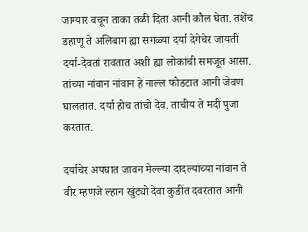जाग्यार वचून ताका तळी दिता आनी कौल घेता. तशेंच डहाणू ते अलिबाग ह्या सगळ्या दर्या देगेचेर जायतीं दर्या-देवतां रावतात अशी ह्या लोकांची समजूत आसा. तांच्या नांवान नांवान हे नाल्ल फोडटात आनी जेवण घालतात. दर्या होच तांचो देव. ताचीय ते मदीं पुजा करतात.

दर्याचेर अपघात जावन मेल्ल्या दादल्यांच्या नांवान ते वीर म्हणजे ल्हान खुंट्यो देवा कुडींत दवरतात आनी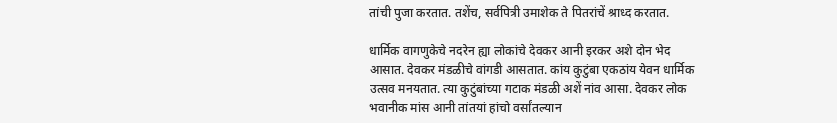तांची पुजा करतात. तशेंच, सर्वपित्री उमाशेक ते पितरांचें श्राध्द करतात.

धार्मिक वागणुकेचे नदरेन ह्या लोकांचे देवकर आनी इरकर अशे दोन भेद आसात. देवकर मंडळीचे वांगडी आसतात. कांय कुटुंबा एकठांय येवन धार्मिक उत्सव मनयतात. त्या कुटुंबांच्या गटाक मंडळी अशें नांव आसा. देवकर लोक भवानीक मांस आनी तांतयां हांचो वर्सांतल्यान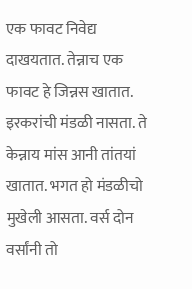एक फावट निवेद्य दाखयतात. तेन्नाच एक फावट हे जिन्नस खातात. इरकरांची मंडळी नासता. ते केन्नाय मांस आनी तांतयां खातात. भगत हो मंडळीचो मुखेली आसता. वर्स दोन वर्सांनी तो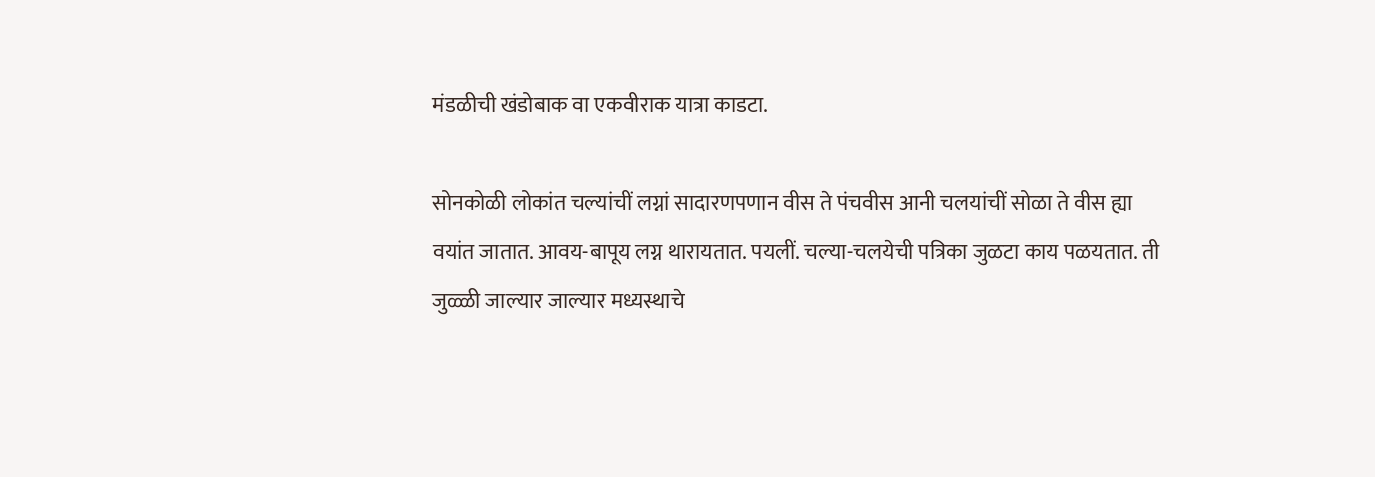मंडळीची खंडोबाक वा एकवीराक यात्रा काडटा.

सोनकोळी लोकांत चल्यांचीं लग्नां सादारणपणान वीस ते पंचवीस आनी चलयांचीं सोळा ते वीस ह्या वयांत जातात. आवय-बापूय लग्न थारायतात. पयलीं. चल्या-चलयेची पत्रिका जुळटा काय पळयतात. ती जुळ्ळी जाल्यार जाल्यार मध्यस्थाचे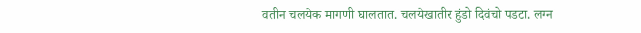वतीन चलयेक मागणी घालतात. चलयेखातीर हुंडो दिवंचो पडटा. लग्न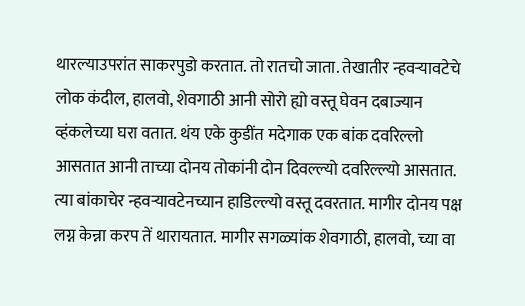थारल्याउपरांत साकरपुडो करतात. तो रातचो जाता. तेखातीर न्हवऱ्यावटेचे लोक कंदील, हालवो, शेवगाठी आनी सोरो ह्यो वस्तू घेवन दबाज्यान व्हंकलेच्या घरा वतात. थंय एके कुडींत मदेगाक एक बांक दवरिल्लो आसतात आनी ताच्या दोनय तोकांनी दोन दिवल्ल्यो दवरिल्ल्यो आसतात. त्या बांकाचेर न्हवऱ्यावटेनच्यान हाडिल्ल्यो वस्तू दवरतात. मागीर दोनय पक्ष लग्न केन्ना करप तें थारायतात. मागीर सगळ्यांक शेवगाठी, हालवो, च्या वा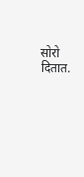सोरो दितात.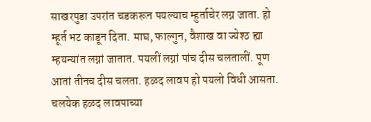साखरपुडा उपरांत चडकरून पयल्याच म्हुर्ताचेर लग्न जाता. हो म्हूर्त भट काडून दिता. माघ, फाल्गुन, वैशाख वा ज्येश्ठ ह्या म्हयन्यांत लग्नां जातात. पयलीं लग्नां पांच दीस चलतालीं. पूण आतां तीनच दीस चलता. हळद लावप हो पयलो विधी आसता. चलयेक हळद लावपाच्या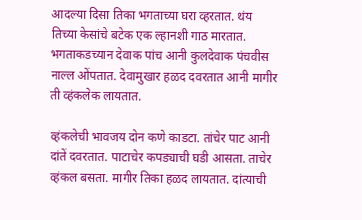आदल्या दिसा तिका भगताच्या घरा व्हरतात. थंय तिच्या केसांचे बटेक एक ल्हानशी गाठ मारतात. भगताकडच्यान देवाक पांच आनी कुलदेवाक पंचवीस नाल्ल ओंपतात. देवामुखार हळद दवरतात आनी मागीर ती व्हंकलेक लायतात.

व्हंकलेची भावजय दोन कणे काडटा. तांचेर पाट आनी दांतें दवरतात. पाटाचेर कपड्याची घडी आसता. ताचेर व्हंकल बसता. मागीर तिका हळद लायतात. दांत्याची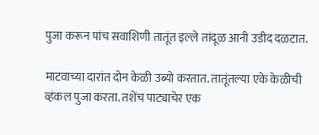पुजा करून पांच सवाशिणी तातूंत इल्ले तांदूळ आनी उडीद दळटात.

माटवाच्या दारांत दोन केळी उब्यो करतात. तातूंतल्या एके केळीची व्हंकल पुजा करता. तशेंच पाट्याचेर एक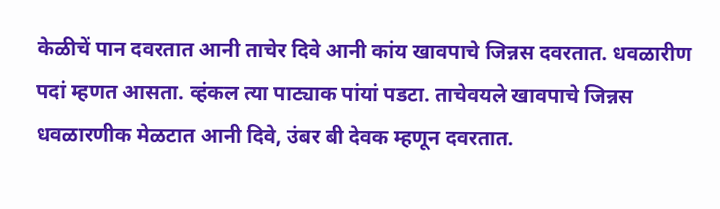केळीचें पान दवरतात आनी ताचेर दिवे आनी कांय खावपाचे जिन्नस दवरतात. धवळारीण पदां म्हणत आसता. व्हंकल त्या पाट्याक पांयां पडटा. ताचेवयले खावपाचे जिन्नस धवळारणीक मेळटात आनी दिवे, उंबर बी देवक म्हणून दवरतात.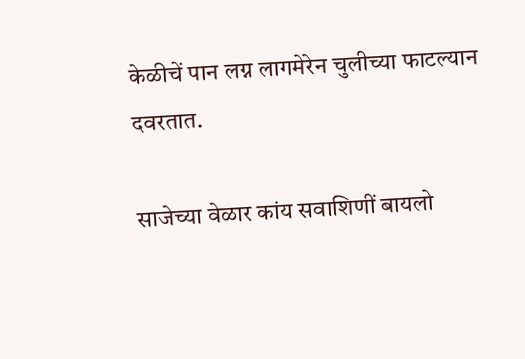केळीचें पान लग्न लागमेरेन चुलीच्या फाटल्यान दवरतात.

साजेच्या वेळार कांय सवाशिणीं बायलो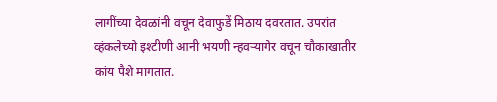लागींच्या देवळांनी वचून देवाफुडें मिठाय दवरतात. उपरांत व्हंकलेच्यो इश्टीणी आनी भयणी न्हवऱ्यागेर वचून चौकाखातीर कांय पैशे मागतात.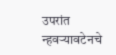उपरांत न्हवऱ्यावटेनचे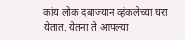कांय लोक दबाज्यान व्हंकलेच्या घरा येतात. येतना ते आपल्या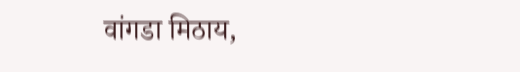वांगडा मिठाय,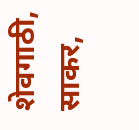शेवगाठी, साकर,